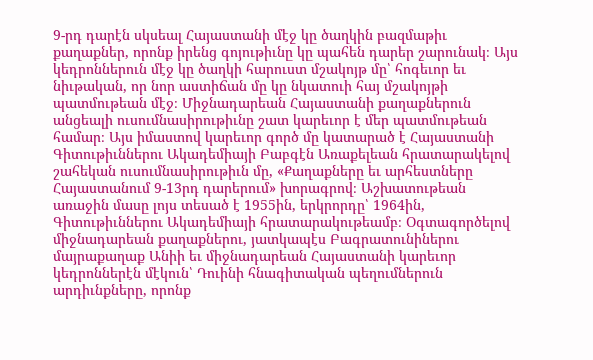9-րդ դարէն սկսեալ Հայաստանի մէջ կը ծաղկին բազմաթիւ քաղաքներ, որոնք իրենց գոյութիւնը կը պահեն դարեր շարունակ։ Այս կեդրոններուն մէջ կը ծաղկի հարուստ մշակոյթ մը՝ հոգեւոր եւ նիւթական, որ նոր աստիճան մը կը նկատուի հայ մշակոյթի պատմութեան մէջ։ Միջնադարեան Հայաստանի քաղաքներուն անցեալի ուսումնասիրութիւնը շատ կարեւոր է մեր պատմութեան համար։ Այս իմաստով կարեւոր գործ մը կատարած է Հայաստանի Գիտութիւններու Ակադեմիայի Բաբգէն Առաքելեան հրատարակելով շահեկան ուսումնասիրութիւն մը, «Քաղաքները եւ արհեստները Հայաստանում 9-13րդ դարերում» խորագրով։ Աշխատութեան առաջին մասը լոյս տեսած է 1955ին, երկրորդը՝ 1964ին, Գիտութիւններու Ակադեմիայի հրատարակութեամբ։ Օգտագործելով միջնադարեան քաղաքներու, յատկապէս Բագրատունիներու մայրաքաղաք Անիի եւ միջնադարեան Հայաստանի կարեւոր կեդրոններէն մէկուն՝ Դուինի հնագիտական պեղումներուն արդիւնքները, որոնք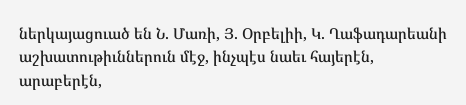ներկայացուած են Ն. Մառի, Յ. Օրբելիի, Կ. Ղաֆադարեանի աշխատութիւններուն մէջ, ինչպէս նաեւ հայերէն, արաբերէն,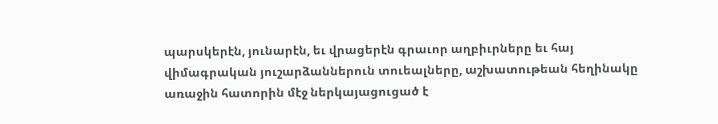պարսկերէն, յունարէն, եւ վրացերէն գրաւոր աղբիւրները եւ հայ վիմագրական յուշարձաններուն տուեալները, աշխատութեան հեղինակը առաջին հատորին մէջ ներկայացուցած է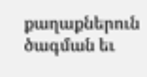քաղաքներուն ծագման եւ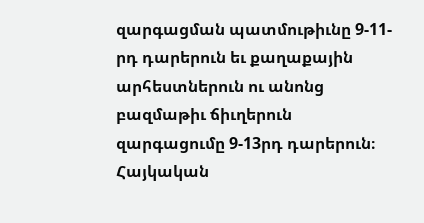զարգացման պատմութիւնը 9-11-րդ դարերուն եւ քաղաքային արհեստներուն ու անոնց բազմաթիւ ճիւղերուն զարգացումը 9-13րդ դարերուն։ Հայկական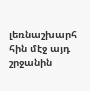լեռնաշխարհ հին մէջ այդ շրջանին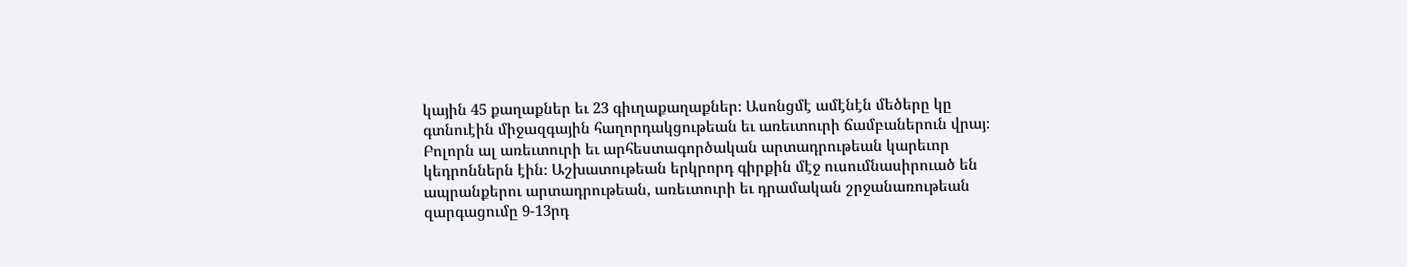կային 45 քաղաքներ եւ 23 գիւղաքաղաքներ։ Ասոնցմէ ամէնէն մեծերը կը գտնուէին միջազգային հաղորդակցութեան եւ առեւտուրի ճամբաներուն վրայ։ Բոլորն ալ առեւտուրի եւ արհեստագործական արտադրութեան կարեւոր կեդրոններն էին։ Աշխատութեան երկրորդ գիրքին մէջ ուսումնասիրուած են ապրանքերու արտադրութեան, առեւտուրի եւ դրամական շրջանառութեան զարգացումը 9-13րդ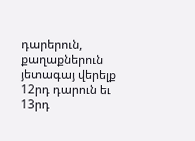դարերուն, քաղաքներուն յետագայ վերելք 12րդ դարուն եւ 13րդ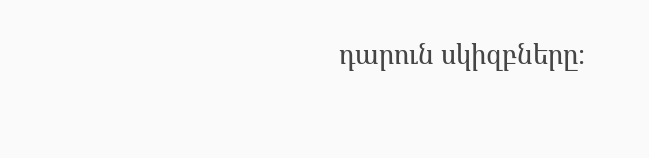դարուն սկիզբները։